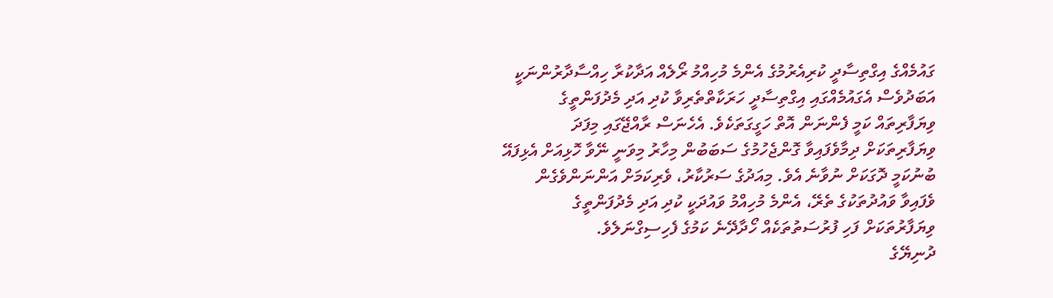ގައުމެއްގެ އިގްތިސާދީ ކުރިއެރުމުގެ އެންމެ މުހިއްމު ރޯލެއް އަދާކުރާ ހިއްސާދާރުންނަކީ އަބަދުވެސް އެގައުމެއްގައި އިގްތިސާދީ ހަރަކާތްތެރިވާ ކުދި އަދި މެދުފަންތީގެ ވިޔަފާރިތައް ކަމީ ފެންނަން އޮތް ހަގީގަތަކެވެ. އެހެނަސް ރާއްޖޭގައި މިފަދަ ވިޔަފާރިތަކަށް ދިމާވެފައިވާ ގޮންޖެހުމުގެ ސަބަބުން މިހާރު މިވަނީ ނޭވާ ހޮޅިއަށް އެޅިފައޭ ބުނުކަމީ ދޮގަކަށް ނުވާނެ އެވެ. މިއަދުގެ ސަރުކާރު، ވެރިކަމަށް އަންނަންވެގެން ވެފައިވާ ވައުދުތަކުގެ ތެރޭ، އެންމެ މުހިއްމު ވައުދަކީ ކުދި އަދި މެދުފަންތީގެ ވިޔަފާރުތަކަށް ފަހި ފުރުސަތުތަކެއް ހޯދާދޭނެ ކަމުގެ ފެހިސިގްނަލެވެ.
ދުނިޔޭގެ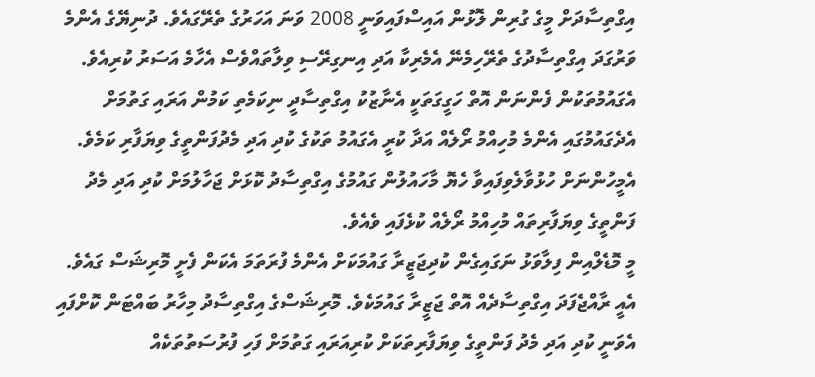އިގްތިސާދަށް މީގެ ގުރިން ލޮޅުން އައިސްފައިވަނީ 2008 ވަނަ އަހަރުގެ ތެރޭގައެވެ. ދުނިޔޭގެ އެންމެ ވަރުގަދަ އިގްތިސާދުގެ ތެރޭހިމެނޭ އެމެރިކާ އަދި އިނގިރޭސި ވިލާތައްވެސް އެހާމެ އަސަރު ކުރިއެވެ. އެގައުމުތަކުން ފެންނަން އޮތް ހަގީގަތަކީ އެނާޒުކު އިގްތިސާދީ ނިކަމެތި ކަމުން އަރައި ގަތުމަށް އެދެގައުމުގައި އެންމެ މުހިއްމު ރޯލެއް އަދާ ކުރީ އެގައުމު ތަކުގެ ކުދި އަދި މެދުފަންތީގެ ވިޔަފާރި ކަމެވެ. އެމީހުންނަށް ހުޅުވާލެވިފައިވާ ހެޔޮ މާހައުލުން ގައުމުގެ އިގްތިސާދު ކޮޅަށް ޖަހާލުމަށް ކުދި އަދި މެދު ފަންތީގެ ވިޔަފާރިތައް މުހިއްމު ރޯލެއް ކުޅެފައި ވެއެވެ.
މީ މޮޑެލްއިން ފިލާވަޅު ނަގައިގެން ކުދިޖަޒީރާ ގައުމަކަށް އެންމެ ފުރަތަމަ އެކަން ފެށީ މޮރިޝަސް ގައެވެ. އެއީ ރާއްޖެފަދަ އިގްތިސާދެއް އޮތް ޖަޒީރާ ގައުމަކެވެ. މޮރިޝަސްގެ އިގްތިސާދު މިހާރު ބައްޓަން ކޮށްފައި އެވަނީ ކުދި އަދި މެދު ފަންތީގެ ވިޔަފާރިތަކަށް ކުރިއަރައި ގަތުމަށް ފަހި ފުރުސަތުތަކެއް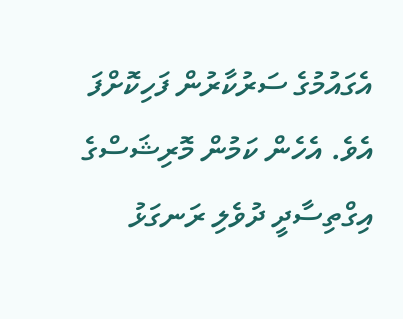އެގައުމުގެ ސަރުކާރުން ފަހިކޮށްފަ އެވެ. އެހެން ކަމުން މޮރިޝަސްގެ އިގްތިސާދީ ދުވެލި ރަނގަޅު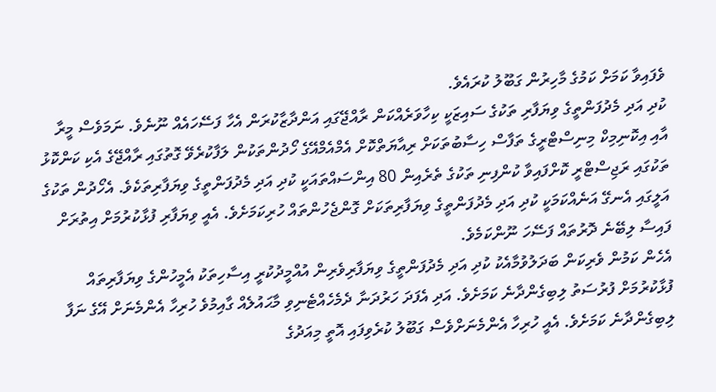ވެފައިވާ ކަމަށް ކަމުގެ މާހިރުން ގަބޫލު ކުރައެވެ.
ކުދި އަދި މެދުފަންތީގެ ވިޔަފާރި ތަކުގެ ސައިޒަކީ ކިހާވަރެއްކަން ރާއްޖޭގައި އަންދާޒާކުރަން އެހާ ފަސޭހައެއް ނޫނެވެ. ނަމަވެސް މީރާ އާއި އިކޮނިމިކް މިނިސްޓްރީގެ ތަފާސް ހިސާބުތަކަށް ރިއާޔަތްކޮށް އެމްއެމްއޭގެ ހޯދުންތަކުން ލަފާކުރެވޭ ގޮތުގައި ރާއްޖޭގެ އެކި ކަންކޮޅު ތަކުގައި ރަޖިސްޓްރީ ކޮށްފައިވާ ކުންފިނި ތަކުގެ ތެރެއިން 80 އިންސައްތައަކީ ކުދި އަދި މެދުފަންތީގެ ވިޔަފާރިތަކެވެ. އެހޯދުން ތަކުގެ އަލީގައި އެނގޭ އަނެއްކަމަކީ ކުދި އަދި މެދުފަންތީގެ ވިޔަފާރިތަކަށް ގޮންޖެހުންތައް ހުރިކަމަށެވެ. އެއީ ވިޔަފާރި ފުޅާކުރުމަށް އިތުރަށް ފައިސާ ލިބޭނެ ދޮރުތައް ފަސޭހަ ނޫންކަމެވެ.
އެހެން ކަމުން ވެރިކަން ބަދަލުވުމާއެކު ކުދި އަދި މެދުފަންތީގެ ވިޔަފާރިވެރިން އުއްމީދުކުރީ އިސާހިތަކު އެމީހުންގެ ވިޔަފާރިތައް ފުޅާކުރުމަށް ފުރުސަތު ލިބިގެންދާނެ ކަމަށެވެ. އަދި އެފަދަ ހަރުދަނާ ދެމެހެއްޓެނިވި މާޙައުލެއް ގާއިމުވެ ހުރިހާ އެންމެނަށް އޭގެ ނަފާ ލިބިގެންދާނެ ކަމަށެވެ. އެއީ ހުރިހާ އެންމެނަށްވެސް ގަބޫލު ކުރެވިފައި އޮތީ މިއަދުގެ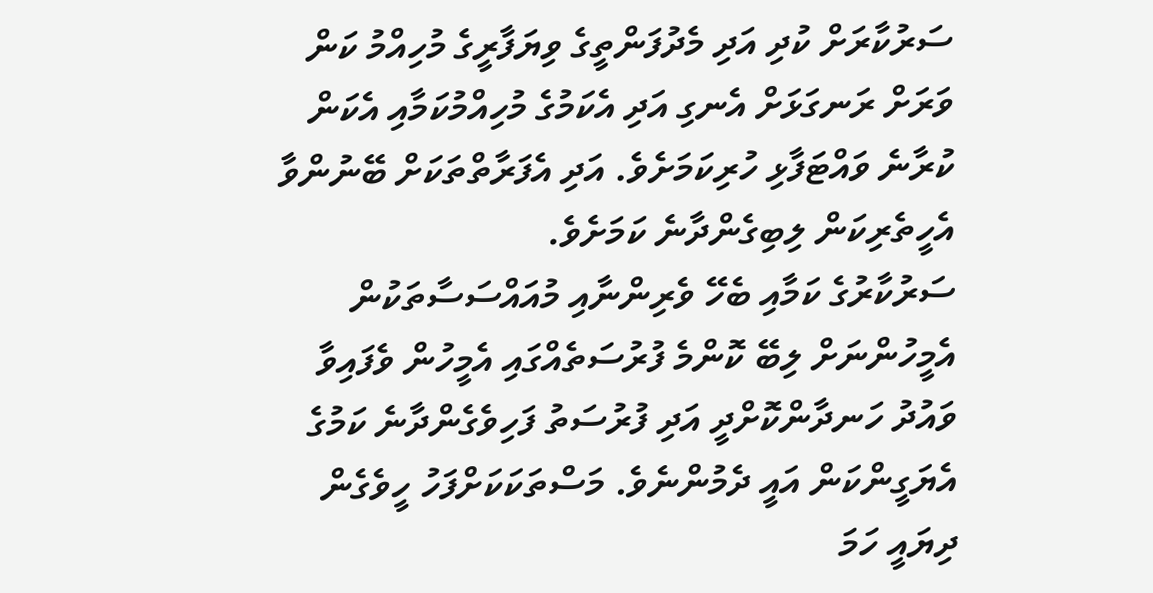ސަރުކާރަށް ކުދި އަދި މެދުފަންތީގެ ވިޔަފާރީގެ މުހިއްމު ކަން ވަރަށް ރަނގަޅަށް އެނގި އަދި އެކަމުގެ މުހިއްމުކަމާއި އެކަން ކުރާނެ ވައްޓަފާޅި ހުރިކަމަށެވެ. އަދި އެފަރާތްތަކަށް ބޭނުންވާ އެހީތެރިކަން ލިބިގެންދާނެ ކަމަށެވެ.
ސަރުކާރުގެ ކަމާއި ބެހޭ ވެރިންނާއި މުއައްސަސާތަކުން އެމީހުންނަށް ލިބޭ ކޮންމެ ފުރުސަތެއްގައި އެމީހުން ވެފައިވާ ވައުދު ހަނދާންކޮށްދީ އަދި ފުރުސަތު ފަހިވެގެންދާނެ ކަމުގެ އެޔަގީންކަން އައީ ދެމުންނެވެ. މަސްތަކަކަށްފަހު ހީވެގެން ދިޔައީ ހަމަ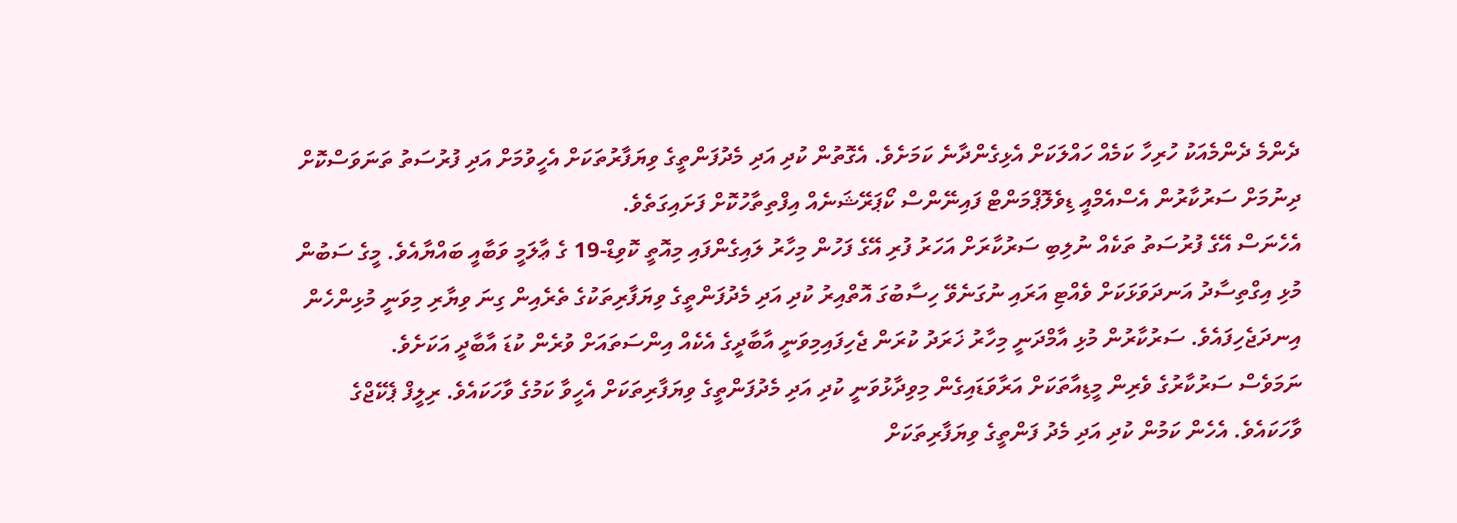ދެންމެ ދެންމެއަކު ހުރިހާ ކަމެއް ހައްލަކަށް އެޅިގެންދާނެ ކަމަށެވެ. އެގޮތުން ކުދި އަދި މެދުފަންތީގެ ވިޔަފާރުތަކަށް އެހީވުމަށް އަދި ފުރުސަތު ތަނަވަސްކޮށް ދިނުމަށް ސަރުކާރުން އެސްއެމްއީ ޑިވެލޮޕްމަންޓް ފައިނޭންސް ކޯޕަރޭޝަނެއް އިފްތިތާހުކޮށް ފަށައިގަތެވެ.
އެހެނަސް އޭގެ ފުރުސަތު ތަކެއް ނުލިބި ސަރުކާރަށް އަހަރު ފުރި އޭގެ ފަހުން މިހާރު ލައިގެންފައި މިއޮތީ ކޮވިޑް-19 ގެ ޢާލަމީ ވަބާއީ ބައްޔާއެވެ. މީގެ ސަބުން މުޅި އިގްތިސާދު އަނދަވަޅަކަށް ވެއްޓި އަރައި ނުގަނެވޭ ހިސާބުގަ އޮތްއިރު ކުދި އަދި މެދުފަންތީގެ ވިޔަފާރިތަކުގެ ތެރެއިން ގިނަ ވިޔާރި މިވަނީ މުޅިންހެން އިނދަޖެހިފައެވެ. ސަރުކާރުން މުޅި އާމްދަނީ މިހާރު ޚަރަދު ކުރަން ޖެހިފައިމިވަނީ އާބާދީގެ އެކެއް އިންސަތައަށް ވުރެން ކުޑަ އާބާދީ އަކަށެވެ.
ނަމަވެސް ސަރުކާރުގެ ވެރިން މީޑިއާތަކަށް އަރާވަޑައިގެން މިވިދާޅުވަނީ ކުދި އަދި މެދުފަންތީގެ ވިޔަފާރިތަކަށް އެހީވާ ކަމުގެ ވާހަކައެވެ. ރިލީފް ޕެކޭޖްގެ ވާހަކައެވެ. އެހެން ކަމުން ކުދި އަދި މެދު ފަންތީގެ ވިޔަފާރިތަކަށް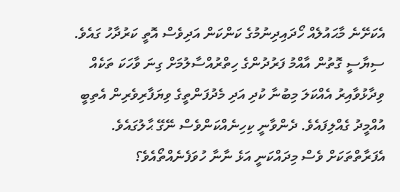އެކަށޭނެ މާޙައުލެއް ހޯދައިދިނުމުގެ ކަންކަން އަދިވެސް އޮތީ ކަރުދާހު ގައެވެ. ސިޔާސީ ގޮތުން އާއްމު ފަރުދުންގެ ހިތްރުއްސާލުމަށް ގިނަ ވާހަކަ ތަކެއް ވިދާޅުވާއިރު އެއްކަލަ މިބުނާ ކުދި އަދި މެދުފަންތީގެ ވިޔަފާރިވެރިން އެތިބީ އުއްމީދު ގެއްލިފައެވެ. ދެންވާނީ ކިހިނެއްކަންވެސް ނޭގޭ ޙާލުގައެވެ. އެފަރާތްތަކަށް ވެސް މިދައްކަނީ އަޅެ ނާނާ ހުވަފެނެއްތޯއެވެ؟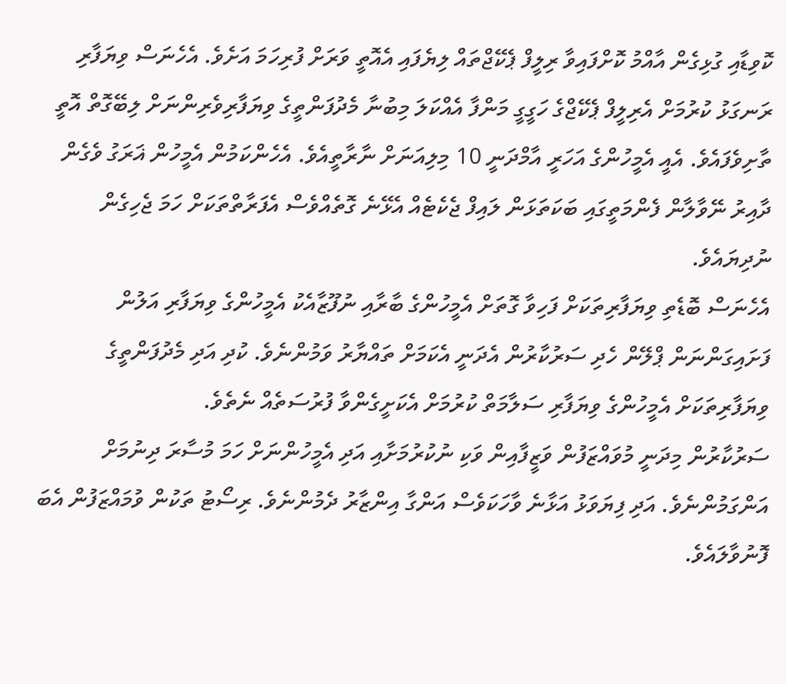ކޮވިޑާއި ގުޅިގެން އާއްމު ކޮށްފައިވާ ރިލީފް ޕެކޭޖްތައް ލިޔެފައި އެއޮތީ ވަރަށް ފުރިހަމަ އަށެވެ. އެހެނަސް ވިޔަފާރި ރަނގަޅު ކުރުމަށް އެރިލީފް ޕެކޭޖްގެ ހަގީގީ މަންފާ އެއްކަލަ މިބުނާ މެދުފަންތީގެ ވިޔަފާރިވެރިންނަށް ލިބޭގޮތް އޮތީ ތާށިވެފައެވެ. އެއީ އެމީހުންގެ އަހަރީ އާމްދަނީ 10 މިލިއަނަށް ނާރާތީއެވެ. އެހެންކަމުން އެމީހުން ޣަރަގު ވެގެން ދާއިރު ނޭވާލާން ފެންމަތީގައި ބަކަތަޅަން ލައިފް ޖެކެޓެއް އެޅޭނެ ގޮތެއްވެސް އެފަރާތްތަކަށް ހަމަ ޖެހިގެން ނުދިޔައެވެ.
އެހެނަސް ބޮޑެތި ވިޔަފާރިތަކަށް ފަހިވާ ގޮތަށް އެމީހުންގެ ބާރާއި ނުފޫޒާއެކު އެމީހުންގެ ވިޔަފާރި އަލުން ފަށައިގަންނަން ޕްލޭން ހެދި ސަރުކާރުން އެދަނީ އެކަމަށް ތައްޔާރު ވަމުންނެވެ. ކުދި އަދި މެދުފަންތީގެ ވިޔަފާރިތަކަށް އެމީހުންގެ ވިޔަފާރި ސަލާމަތް ކުރުމަށް އެކަށީގެންވާ ފުރުސަތެއް ނެތެވެ.
ސަރުކާރުން މިދަނީ މުވައްޒަފުން ވަޒީފާއިން ވަކި ނުކުރުމަށާއި އަދި އެމީހުންނަށް ހަމަ މުސާރަ ދިނުމަށް އަންގަމުންނެވެ. އަދި ފިޔަވަޅު އަޅާނެ ވާހަކަވެސް އަންގާ އިންޒާރު ދެމުންނެވެ. ރިސޯޓު ތަކުން ވުމައްޒަފުން އެބަ ފޮނުވާލައެވެ.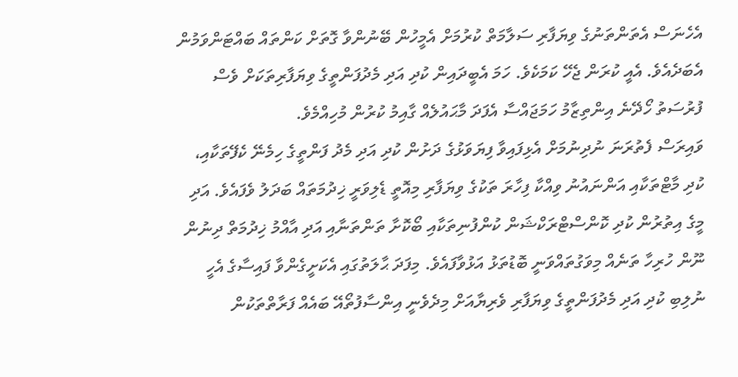އެހެނަސް އެތަންތަނުގެ ވިޔަފާރި ސަލާމަތް ކުރުމަށް އެމީހުން ބޭނުންވާ ގޮތަށް ކަންތައް ބައްޓަންވަމުން އެބަދެއެވެ. އެއީ ކުރަން ޖެހޭ ކަމަކެވެ. ހަމަ އެބީދައިން ކުދި އަދި މެދުފަންތީގެ ވިޔަފާރިތަކަށް ވެސް ފުރުސަތު ހޯދޭނެ އިންތިޒާމު ހަމަޖައްސާ އެފަދަ މާޙައުލެއް ގާއިމު ކުރުން މުހިއްމެވެ.
ވައިރަސް ފެތުރަނަ ނުދިނުމަށް އެޅިފައިވާ ފިޔަވަޅުގެ ދަށުން ކުދި އަދި މެދު ފަންތީގެ ހިމެނޭ ކެފޭތަކާއި، ކުދި މާޓްތަކާއި އަންނައުނު ވިއްކާ ފިހާރަ ތަކުގެ ވިޔަފާރި މިއޮތީ ޑެލިވަރީ ޚިދުމަތައް ބަދަލު ވެފައެވެ. އަދި މީގެ އިތުރުން ކުދި ކޮންސްޓްރަކްޝަން ކުންފުނިތަކާއި ބޯކޮށާ ތަންތަނާއި އަދި އާއްމު ޚިދުމަތް ދިނުން ނޫން ހުރިހާ ތަނެއް މިވަގުތައްވަނީ ބޮޑުތަޅު އަޅުވާފައެވެ. މިފަދަ ޙާލަތުގައި އެކަށީގެންވާ ފައިސާގެ އެހީ ނުލިބި ކުދި އަދި މެދުފަންތީގެ ވިޔަފާރި ވެރިޔާއަށް މިދެވެނީ އިންސާފުތޯއޭ ބައެއް ފަރާތްތަކުން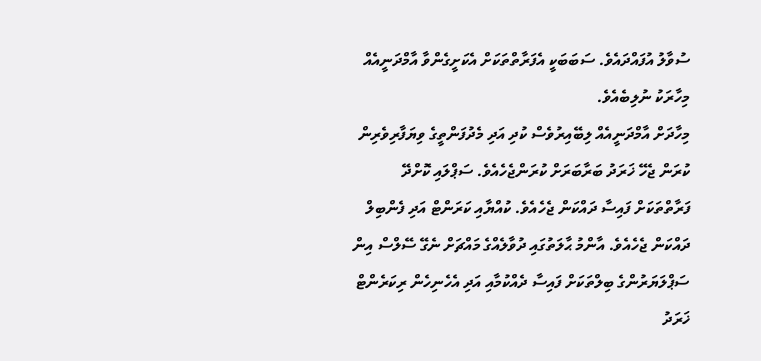ސުވާލު އުފައްދައެވެ. ސަބަބަކީ އެފަރާތްތަކަށް އެކަށީގެންވާ އާމްދަނީއެއް މިހާރަކު ނުލިބެއެވެ.
މިހާދަށް އާމްދަނީއެއް ލިބޭއިރުވެސް ކުދި އަދި މެދުފަންތީގެ ވިޔަފާރިވެރިން ކުރަން ޖެހޭ ޚަރަދު ބަރާބަރަށް ކުރަންޖެހެއެވެ. ސަޕްލައި ކޮށްދޭ ފަރާތްތަކަށް ފައިސާ ދައްކަން ޖެހެއެވެ. ކުއްޔާއި ކަރަންޓް އަދި ފެންބިލް ދައްކަން ޖެހެއެވެ. އާންމު ޙާލަތުގައި ދުވާލެއްގެ މައްޗަށް ނެގޭ ސޭލްސް އިން ސަޕްލަޔަރުންގެ ބިލްތަކަށް ފައިސާ ދެއްކުމާއި އަދި އެހެނިހެން ރިކަރެންޓް ޚަރަދު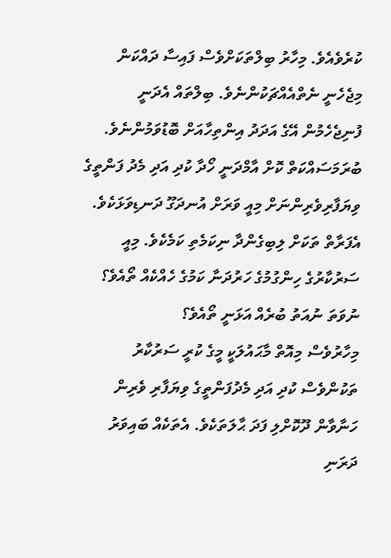ކުރެވެއެވެ. މިހާރު ބިލްތަކަށްވެސް ފައިސާ ދައްކަން މިޖެހެނީ ނެތްއެއްޗަކުންނެވެ. ބިލްތައް އެދަނީ ފުނިޖެހެމުން އޭގެ އަދަދު އިންތިހާއަށް ބޮޑުވަމުންނެވެ.
ބުރަމަސައްކަތް ކޮށް އާމްދަނީ ހޯދާ ކުދި އަދި މެދު ފަންތީގެ ވިޔަފާރިވެރިންނަށް މިއީ ވަރަށް އުނދަގޫ ދަނޑިވަޅަކެވެ. އެފަރާތް ތަކަށް ލިބިގެންދާ ނިކަމެތި ކަމެކެވެ. މިއީ ސަރުކާރުގެ ހިންގުމުގެ ހަރުދަނާ ކަމުގެ ހެއްކެއް ތޯއެވެ؟ ނުވަތަ ނުއަތު ބުރެއް އަޅަނީ ތޯއެވެ؟
މިހާރުވެސް މިއޮތް މާޙައުލަކީ މީގެ ކުރީ ސަރުކާރު ތަކުންވެސް ކުދި އަދި މެދުފަންތީގެ ވިޔަފާރި ވެރިން ހަނާވާން ދޫކޮށްލި ފަދަ ޙާލަތަކެވެ. އެތަކެއް ބައިވަރު ދަރަނި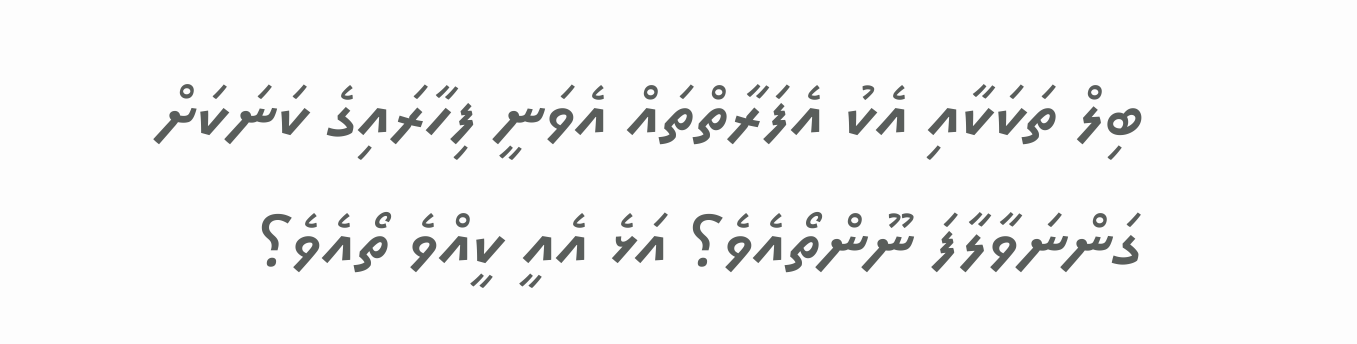ބިލް ތަކަކާއި އެކު އެފަރާތްތައް އެވަނީ ފިހާރައިގެ ކަނަކަށް ގަންނަވާލާފަ ނޫންތޯއެވެ؟ އަޅެ އެއީ ކީއްވެ ތޯއެވެ؟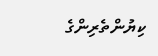ކިޔުންތެރިންގެ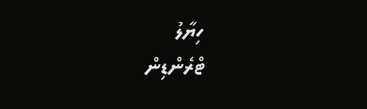ހިޔާލު
ޓްރެންޑިން